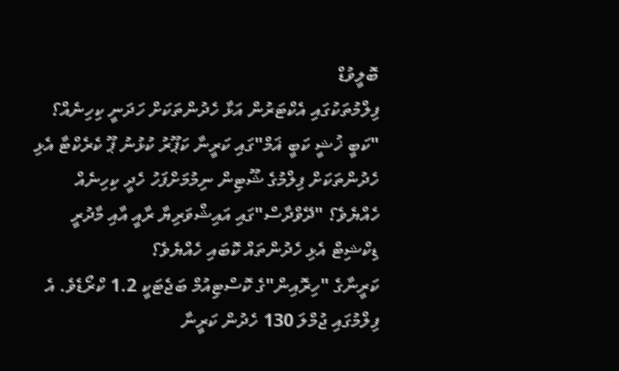ބޮލީވުޑް
ފިލްމުތަކުގައި އެކްޓަރުން އަޅާ ހެދުންތަކަށް ހަދަނީ ކިހިނެއް؟
"ކަބީ ޚުޝީ ކަބީ ޣަމް"ގައި ކަރީނާ ކަޕޫރު ކުޅުނު ޕޫ ކެރެކްޓާ އެޅި ހެދުންތަކަށް ފިލްމުގެ ޝޫޓިން ނިމުމަށްފަހު ހެދީ ކިހިނެއް ހެއްޔެވެ؟ "ދޭވްދާސް"ގައި އައިޝްވަރިޔާ ރާއީ އާއި މާދުރީ ޑިކްޝިޓް އެޅި ހެދުންތައް ކޮބައި ހެއްޔެވެ؟
ކަރީނާގެ "ހިރޮއިން"ގެ ކޮސްޓިއުމް ބަޖެޓަކީ 1.2 ކްރޯޑެވެ. އެ ފިލްމުގައި ޖުމްލަ 130 ހެދުން ކަރީނާ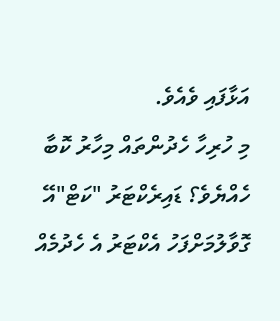އަޅާފައި ވެއެވެ.
މި ހުރިހާ ހެދުންތައް މިހާރު ކޮބާ ހެއްޔެވެ؟ ޑައިރެކްޓަރު "ކަޓް"އޭ ގޮވާލުމަށްފަހު އެކްޓަރު އެ ހެދުމެއް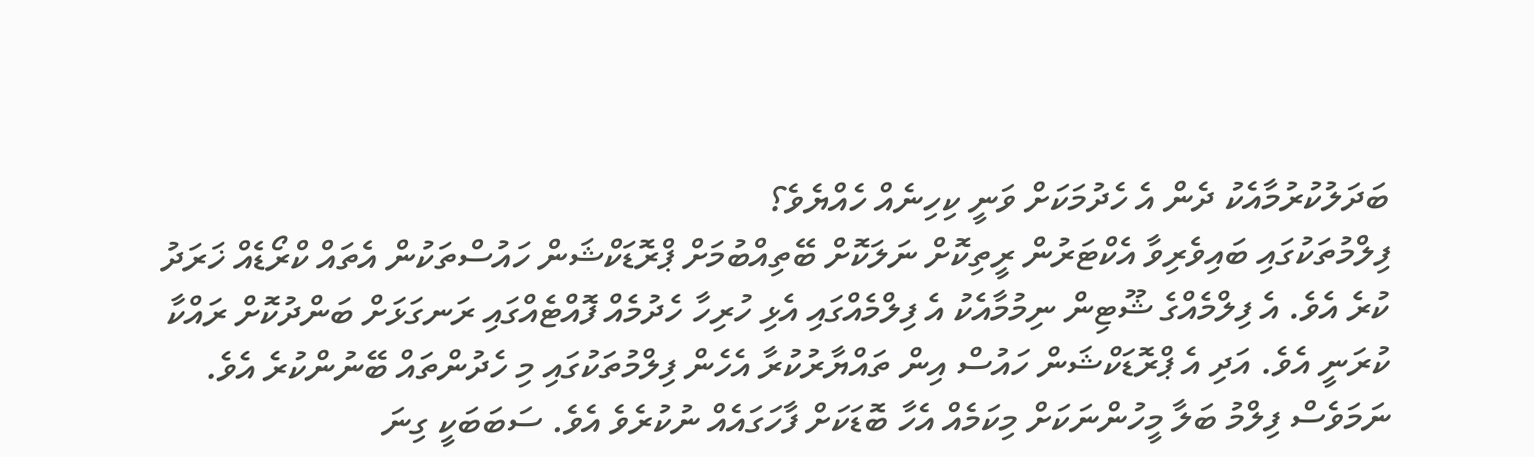ބަދަލުކުރުމާއެކު ދެން އެ ހެދުމަކަށް ވަނީ ކިހިނެއް ހެއްޔެވެ؟
ފިލްމުތަކުގައި ބައިވެރިވާ އެކްޓަރުން ރީތިކޮށް ނަލަކޮށް ބޭތިއްބުމަށް ޕްރޮޑަކްޝަން ހައުސްތަކުން އެތައް ކްރޯޑެއް ޚަރަދު ކުރެ އެވެ. އެ ފިލްމެއްގެ ޝޫޓިން ނިމުމާއެކު އެ ފިލްމެއްގައި އެޅި ހުރިހާ ހެދުމެއް ފޮއްޓެއްގައި ރަނގަޅަށް ބަންދުކޮށް ރައްކާ ކުރަނީ އެވެ. އަދި އެ ޕްރޮޑަކްޝަން ހައުސް އިން ތައްޔާރުކުރާ އެހެން ފިލްމުތަކުގައި މި ހެދުންތައް ބޭނުންކުރެ އެވެ.
ނަމަވެސް ފިލްމު ބަލާ މީހުންނަކަށް މިކަމެއް އެހާ ބޮޑަކަށް ފާހަގައެއް ނުކުރެވެ އެވެ. ސަބަބަކީ ގިނަ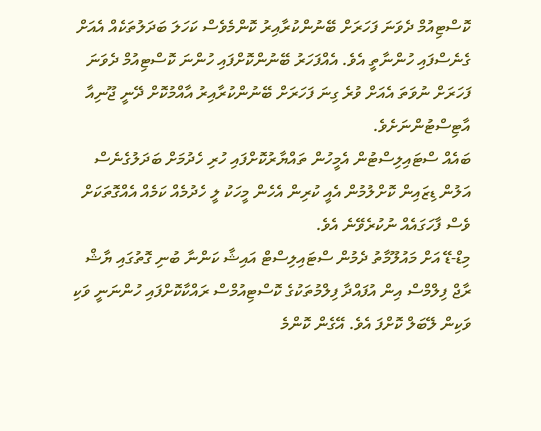ކޮސްޓިއުމް ދެވަނަ ފަހަރަށް ބޭނުންކުރާއިރު ކޮންމެވެސް ކަހަލަ ބަދަލުތަކެއް އެއަށް ގެނެސްފައި ހުންނާތީ އެވެ. އެއްފަހަރު ބޭނުންކޮށްފައި ހުންނަ ކޮސްޓިއުމް ދެވަނަ ފަހަރަށް ނުވަތަ އެއަށް ވުރެ ގިނަ ފަހަރަށް ބޭނުންކުރާއިރު އާއްމުކޮށް ދޭނީ ޖޫނިއާ އާޓިސްޓުންނަށެވެ.
ބައެއް ސްޓައިލިސްޓުން އެމީހުން ތައްޔާރުކޮށްފައި ހުރި ހެދުމަށް ބަދަލުގެނެސް އަލުން ޑިޒައިން ކޮށްލުމުން އެއީ ކުރިން އެހެން މީހަކު ލީ ހެދުމެއް ކަމެއް އެއްގޮތަކަށް ވެސް ފާހަގައެއް ނުކުރެވޭނެ އެވެ.
މިޑް-ޑޭ އަށް މައުލޫމާތު ދެމުން ސްޓައިލިސްޓް އައިޝާ ކަންނާ ބުނި ގޮތުގައި ޔާޝް ރާޖް ފިލްމްސް އިން އުފައްދާ ފިލްމުތަކުގެ ކޮސްޓިއުމްސް ރައްކާކޮށްފައި ހުންނަނީ ވަކި ވަކިން ލޭބަލް ކޮށްފަ އެވެ. އޭގެން ކޮންމެ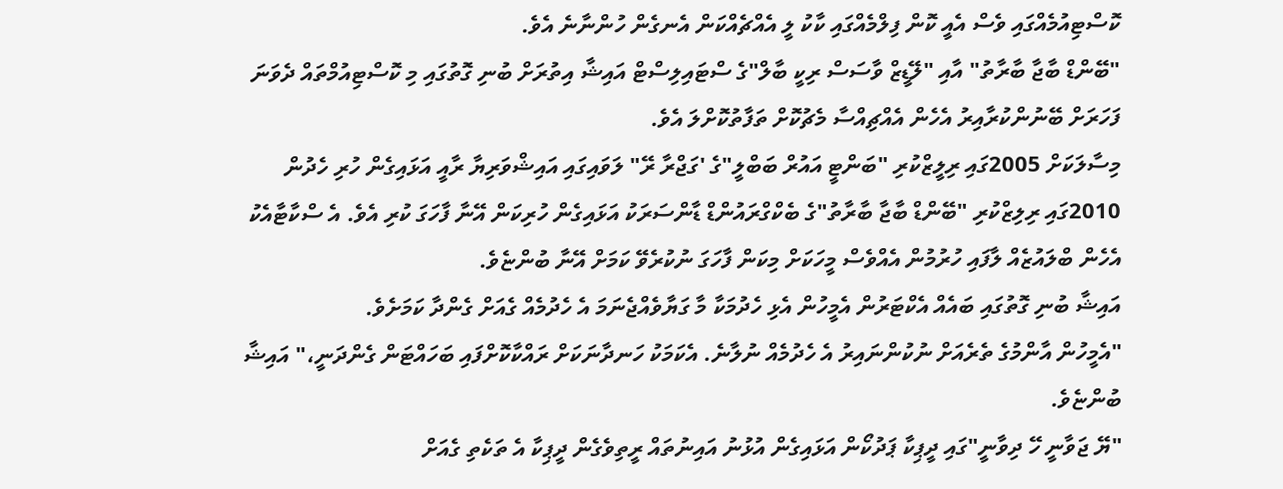ކޮސްޓިއުމެއްގައި ވެސް އެއީ ކޮން ފިލްމެއްގައި ކާކު ލީ އެއްޗެއްކަން އެނގެން ހުންނާނެ އެވެ.
"ބޭންޑް ބާޖާ ބާރާތު" އާއި "ލޭޑީޒް ވާސަސް ރިކީ ބާލް"ގެ ސްޓައިލިސްޓް އައިޝާ އިތުރަށް ބުނި ގޮތުގައި މި ކޮސްޓިއުމްތައް ދެވަނަ ފަހަރަށް ބޭނުންކުރާއިރު އެހެން އެއްޗިއްސާ މެޗުކޮށް ތަފާތުކޮށްލަ އެވެ.
މިސާލަކަށް 2005ގައި ރިލީޒްކުރި "ބަންޓީ އައުރް ބަބްލީ"ގެ 'ގަޖްރާ ރޭ" ލަވައިގައި އައިޝްވަރިޔާ ރާއީ އަޅައިގެން ހުރި ހެދުން 2010ގައި ރިލިޒްކުރި "ބޭންޑް ބާޖާ ބާރާތު"ގެ ބެކްގްރައުންޑް ޑާންސަރަކު އަޅައިގެން ހުރިކަން އޭނާ ފާހަގަ ކުރި އެވެ. އެ ސްކާޓާއެކު އެހެން ބްލައުޒެއް ލާފައި ހުރުމުން އެއްވެސް މީހަކަށް މިކަން ފާހަގަ ނުކުރެވޭ ކަމަށް އޭނާ ބުންޏެވެ.
އައިޝާ ބުނި ގޮތުގައި ބައެއް އެކްޓަރުން އެމީހުން އެޅި ހެދުމަކާ މާ ގަޔާވެއްޖެނަމަ އެ ހެދުމެއް ގެއަށް ގެންދާ ކަމަށެވެ.
"އެމީހުން އާންމުގެ ތެރެއަށް ނުކުންނައިރު އެ ހެދުމެއް ނުލާނެ. އެކަމަކު ހަނދާނަކަށް ރައްކާކޮށްފައި ބަހައްޓަން ގެންދަނީ،" އައިޝާ ބުންޏެވެ.
"ޔޭ ޖަވާނީ ހޭ ދިވާނީ"ގައި ދީޕިކާ ޕަދުކޯން އަޅައިގެން އުޅުނު އައިނުތައް ރީތިވެގެން ދީޕިކާ އެ ތަކެތި ގެއަށް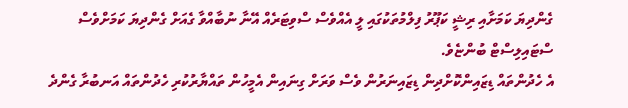ގެންދިޔަ ކަމަށާއި ރިޝީ ކަޕޫރު ފިލްމުތަކުގައި ލީ އެއްވެސް ސްވިޓަރެއް އޭނާ ނުބާއްވާ ގެއަށް ގެންދިޔަ ކަމަށްވެސް ސްޓައިލިސްޓް ބުންޏެވެ.
އެ ހެދުންތައް ޑިޒައިންކޮށްދިން ޑިޒައިނަރުން ވެސް ވަރަށް ގިނައިން އެމީހުން ތައްޔާރުކުރި ހެދުންތައް އަނބުރާ ގެންދެ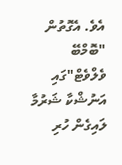އެވެ. އެގޮތުން "ބޮމްބޭ ވެލްވެޓް"ގައި އަނުޝްކާ ޝަރުމާ ލައިގެން ހުރި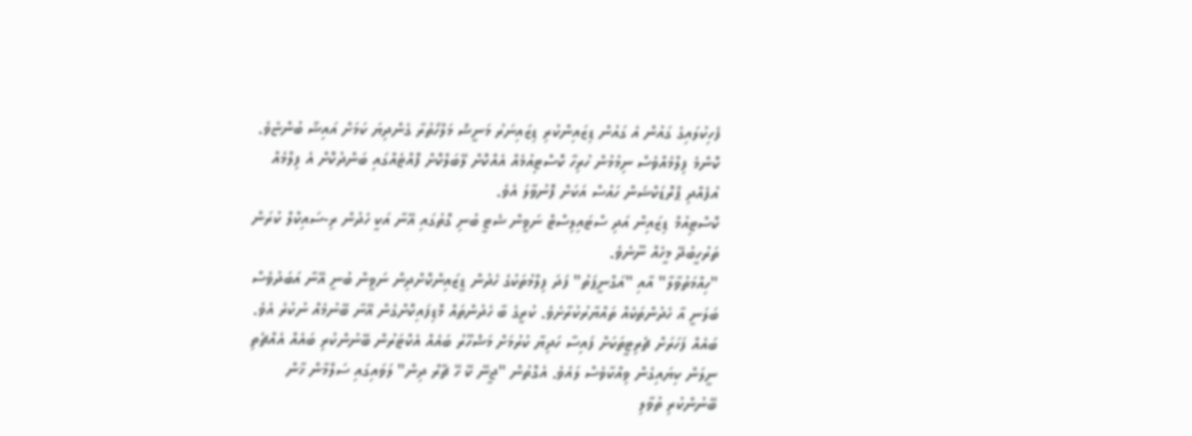ފެހިކުލައިގެ ގައުން އެ ގައުން ޑިޒައިންކުރި ޑިޒައިނަރު މަނީޝް މަލްހޯތުރާ ގެންދިޔަ ކަމަށް އައިޝާ ބުންޏެވެ.
ކޮންމެ ފިލްމެއްވެސް ނިމުމުން ހުރިހާ ކޮސްޓިއުމެއް އެއްކޮށް ލޭބަލްކޮށް ފޮއްޓެއްގައި ބަންދުކޮށް އެ ފިލްމެއް އުފެއްދި ޕްރޮޑަކްޝަން ހައުސް އަކަށް ފޮނުވާލަ އެވެ.
ކޮސްޓިއުމް ޑިޒައިން އަދި ސްޓައިލިސްޓް ނަވީން ޝެޓީ ބުނި ގޮތުގައި އޭނާ އަކީ ހެދުން ރި-ސައިކްލް ކުރަން ތަރުހީބުދޭ މީހެއް ނޫނެވެ.
"ހިއްމަތުވާލާ" އާއި "އަގްނީޕަތު" ފަދަ ފިލްމުތަކުގެ ހެދުން ޑީޒައިންކޮށްދިން ނަވީން ބުނީ އޭނާ އަބަދުވެސް ބަލަނީ އާ ހެދުންތަކެއް ތައްޔާރުކުރާށެވެ. ކުރީގެ ބާ ހެދުންތައް މޮޑިފައިކޮށްގެން އޭނާ ބޭނުމެއް ނުކުރެ އެވެ.
ބައެއް ފަހަރަށް ޗެރިޓީތަކަށް ފައިސާ ހަދިޔާ ކުރުމަށް މަޝްހޫރު ބައެއް އެކްޓަރުން ބޭނުންކުރި ބައެއް އެއްޗެތި ނީލަން ކިޔައިގެން ވިއްކާވެސް ލައެވެ. އެގޮތުން "ޖީނޭ ކޭ ހޭ ޗާރް ދިން" ލަވައިގައި ސަލްމާން ޚާން ބޭނުންކުރި ތުވާލި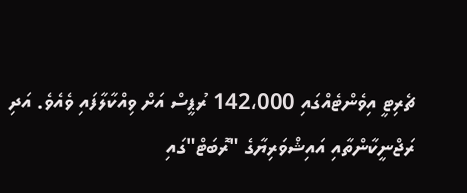ޗެރިޓީ އިވެންޓެއްގައި 142،000 ރުޕީސް އަށް ވިއްކާލާފައި ވެއެވެ. އަދި ރަޖްނީކާންތާއި އައިޝްވަރިޔާގެ "ރޮބަޓް"ގައި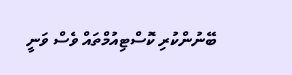ބޭނުންކުރި ކޮސްޓިއުމްތައް ވެސް ވަނީ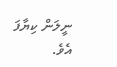ނީލަން ކިޔާފަ އެވެ.